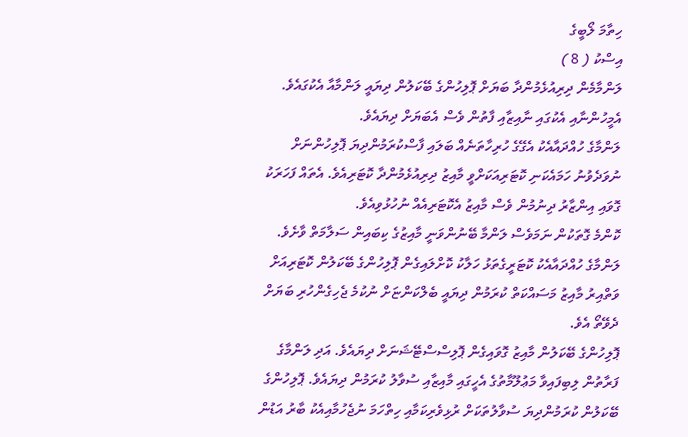ހިތާމަ ލޯބީގެ
އިސްކު ( 8 )
ލަންމާމެން ދިރިއުޅެމުންދާ ބަޔަށް ޕޮލިހުންގެ ބޭކަލުން ދިޔައީ ލަންމާއާ އެކުގައެވެ. އެމީހުންނާއި އެކުގައި ނާއިޒާއި ފާތުން ވެސް އެބަޔަށް ދިޔައެވެ.
ލަންމާގެ ހުއްދައާއެކު އެގޭގެ ހުރިހާތަނެއް ބަލައި ފާސްކުރަމުންދިޔަ ޕޮލިހުންނަށް ނުވަދެވުނު ހަމައެކަނި ކޮޓަރިއަކަށްވީ މާއިޒު ދިރިއުޅެމުންދާ ކޮޓަރިއެވެ. އެތައް ފަހަރަކު ގޮވައި އިންޒާރު ދިނުމުން ވެސް މާއިޒު އެކޮޓަރިއެއް ނުހުޅުވިއެވެ.
ކޮންމެ ގޮތަކުން ނަމަވެސް ލަންމާ ބޭނުންވަނީ މާއިޒުގެ ކިބައިން ސަލާމަތް ވާށެވެ. ލަންމާގެ ހުއްދައާއެކު ކޮޓަރީގެތަޅު ހަލާކު ކޮށްލައިގެން ޕޮލިހުންގެ ބޭކަލުން ކޮޓަރިއަށް ވަތްއިރު މާއިޒު މަސައްކަތް ކުރަމުން ދިޔައީ ބެލްކަންޏަށް ނުކުމެ ޖެހިގެންހުރި ބަޔަށް ދެވޭތޯ އެވެ.
ޕޮލިހުންގެ ބޭކަލުން މާއިޒު ގޮވައިގެން ޕޮލިސްސްޓޭޝަނަށް ދިޔައެވެ. އަދި ލަންމާގެ ފަރާތުން ލިބިފައިވާ މަޢުލޫމާތުގެ އެހީގައި މާއިޒާއި ސުވާލު ކުރަމުން ދިޔައެވެ. ޕޮލިހުންގެ ބޭކަލުން ކުރަމުންދިޔަ ސުވާލުތަކަށް ރުޅިވެރިކަމާއި ހިތްހަމަ ނުޖެހުމާއިއެކު ބާރު އަޑުން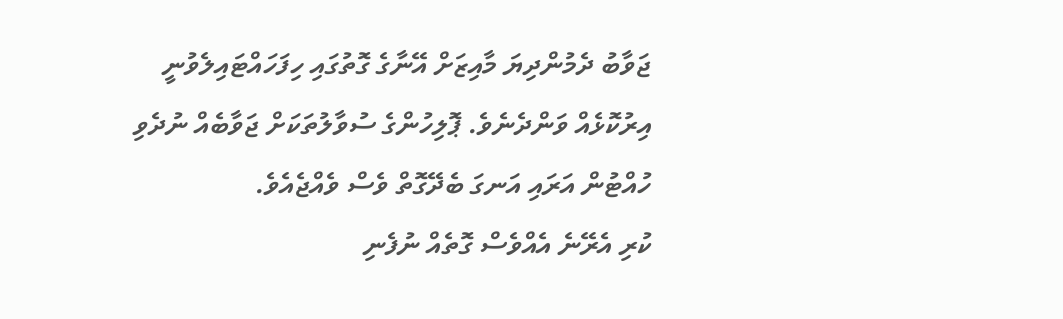ޖަވާބު ދެމުންދިޔަ މާއިޒަށް އޭނާގެ ގޮތުގައި ހިފަހައްޓައިލެވުނީ އިރުކޮޅެއް ވަންދެނެވެ. ޕޮލިހުންގެ ސުވާލުތަކަށް ޖަވާބެއް ނުދެވި ހުއްޓުން އަރައި އަނގަ ބެދޭގޮތް ވެސް ވެއްޖެއެވެ.
ކުރި އެރޭނެ އެއްވެސް ގޮތެއް ނުފެނި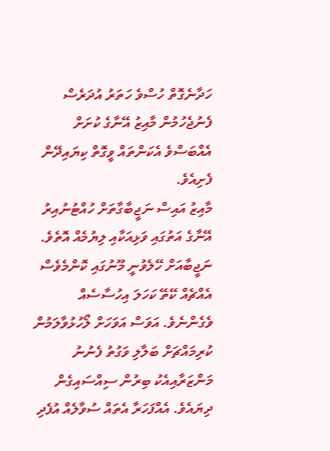ހަދާނެގޮތް ހުސްވެ ހަތަރު އުދަރެސް ފެނުޖެހުމުން މާއިޒު އޭނާގެ ކުށަށް އެއްބަސްވެ އެކަންތައް ވީގޮތް ކިޔައިދޭން ފެށިއެވެ.
މާއިޒު އައިސް ނަޖީބާގާތަށް ހުއްޓުނުއިރު އޭނާގެ އަތުގައި ވަޅިއަކާއި ލިޔުމެއް އޮތެވެ.
ނަޖީބާއަށް ހޭލެވުނީ މޫނުގައި ކޮންމެވެސް އެއްޗެއް ކޭތޭ ކަހަލަ އިހުސާސެއް ވެގެންނެވެ. އަވަސް އަވަހަށް ލޯހުޅުވާލަމުން ކުރިމައްޗަށް ބަލާލި ވަގުތު ފެނުނު މަންޒަރާއިއެކު ބިރުން ސިއްސައިގެން ދިޔައެވެ. އެއްފަހަރާ އެތައް ސުވާލެއް އުފެދި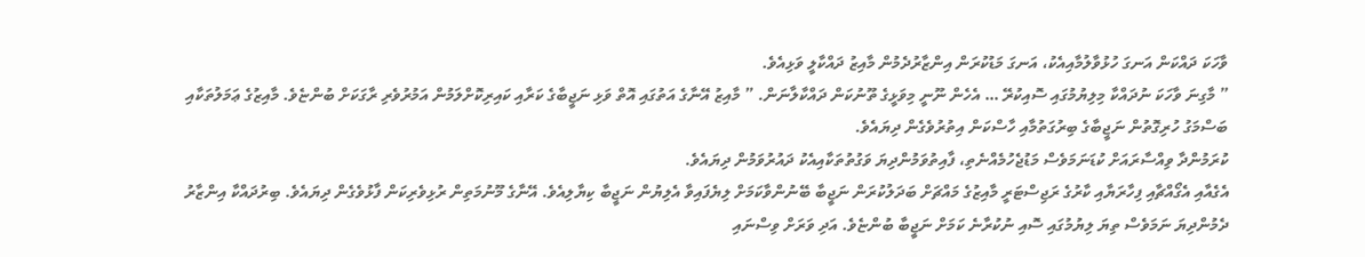ވާހަކަ ދައްކަން އަނގަ ހުޅުވާލުމާއިއެކު، އަނގަ މަޑުކުރަން އިންޒާރުދެމުން މާއިޒު ދައްކާލީ ވަޅިއެވެ.
” މާގިނަ ވާހަކަ ނުދައްކާ މިލިޔުމުގައި ސޮއިކުރޭ … އެހެން ނޫނީ މިވަޅީގެ ތޫނުކަން ދައްކާލާނަން. ” މާއިޒު އޭނާގެ އަތުގައި އޮތް ވަޅި ނަޖީބާގެ ކަރާއި ކައިރިކޮށްލަމުން އަމުރުވެރި ރާގަކަށް ބުންޏެވެ. މާއިޒުގެ ޢަމަލުތަކާއި ބަސްމަގު ހުރިގޮތުން ނަޖީބާގެ ބިރުގަތުމާއި ހާސްކަން އިތުރުވެގެން ދިޔައެވެ.
ކުރަމުންދާ ވިއްސާރައަށް ކުޑަނަމަވެސް މަޑުޖެހުމެއްނެތި، ފާއިތުވަމުންދިޔަ ވަގުތުތަކާއިއެކު ދައުރުވަމުން ދިޔައެވެ.
އެގެއާއި އެގޯއްޗާއި ފިހާރަޔާއި ކާރުގެ ރަޖިސްޓަރީ މާއިޒުގެ މައްޗަށް ބަދަލުކުރަން ނަޖީބާ ބޭނުންވާކަމަށް ލިޔެފައިވާ އެލިޔުން ނަޖީބާ ކިޔާލިއެވެ. އޭނާގެ މޫނުމަތިން ރުޅިވެރިކަން ފާޅުވެގެން ދިޔައެވެ. ބިރުދައްކާ އިންޒާރު ދެމުންދިޔަ ނަމަވެސް ތިޔަ ލިޔުމުގައި ސޮއި ނުކުރާނެ ކަމަށް ނަޖީބާ ބުންޏެވެ. އަދި ވަރަށް ވިސްނައި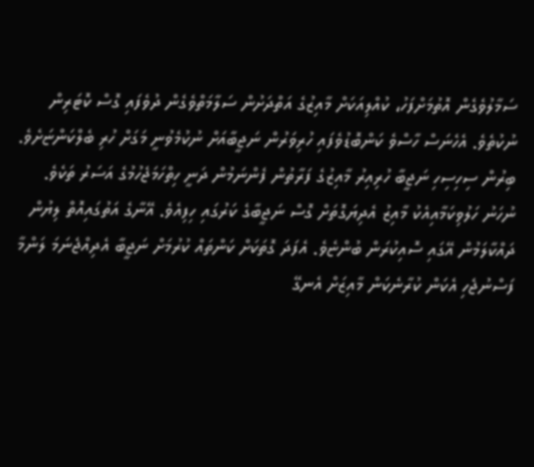ސަމާލުވެގެން އޮތުމަށްފަހު، ކުއްލިއަކަށް މާއިޒުގެ އަތްދަށުން ސަލާމަތްވެގެން ދުވެފައި ގޮސް ކޮޓަރިން ނުކުތެވެ. އެހެނަސް ހާސްވެ ކަންބޮޑުވެފައި ހުރިވަރުން ނަޖީބާއަށް ނުކުމެވުނީ މަގަށް ހުރި ބެލްކަންޏަށެވެ. ބިރުން ސިހިސިހި ނަޖީބާ ހުރިއިރު މާއިޒުގެ ފަރާތުން ފެންނަމުން ދަނީ ހިތްހަމަޖެހުމުގެ އަސަރު ތަކެވެ.
ނުހަނު ހަލުވިކަމާއިއެކު މާއިޒު އެދިޔަގޮތަށް ގޮސް ނަޖީބާގެ ކަރުގައި ހިފިއެވެ. އޭނާގެ އަތުގައިއޮތް ލިޔުން ދައްކާލަމުން އޭގައި ސޮއިކުރަން ބުންޏެވެ. އެފަދަ ގޮތަކަށް ކަންތައް ކުރުމަށް ނަޖީބާ އެދިއްޖެނަމަ ލަންމާ ފަސްނުޖެހި އެކަން ކުރާނެކަން މާއިޒަށް އެނގޭ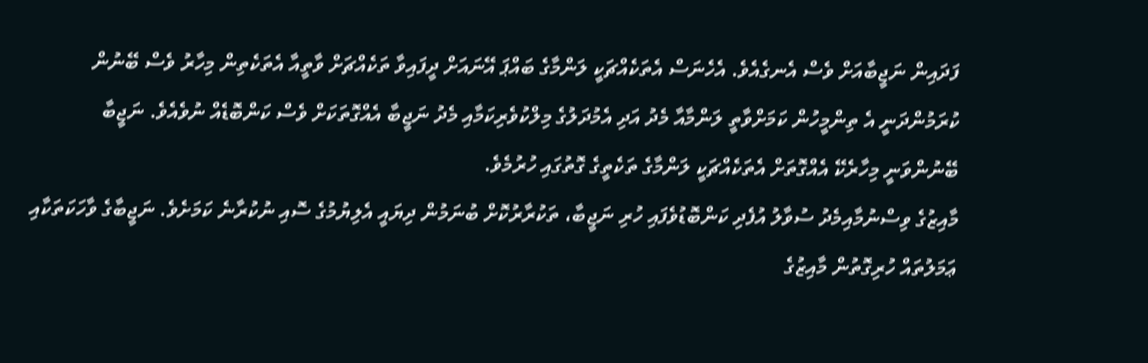ފަދައިން ނަޖީބާއަށް ވެސް އެނގެއެވެ. އެހެނަސް އެތަކެއްޗަކީ ލަންމާގެ ބައްޕަ އޭނައަށް ދީފައިވާ ތަކެއްޗަށް ވާތީއާ އެތަކެތިން މިހާރު ވެސް ބޭނުން ކުރަމުންދަނީ އެ ތިންމީހުން ކަމަށްވާތީ ލަންމާއާ މެދު އަދި އެމުދަލުގެ މިލްކުވެރިކަމާއި މެދު ނަޖީބާ އެއްގޮތަކަށް ވެސް ކަންބޮޑެއް ނުވެއެވެ. ނަޖީބާ ބޭނުންވަނީ މިހާރެކޭ އެއްގޮތަށް އެތަކެއްޗަކީ ލަންމާގެ ތަކެތީގެ ގޮތުގައި ހުރުމެވެ.
މާއިޒުގެ ވިސްނުމާއިމެދު ސުވާލު އުފެދި ކަންބޮޑުވެފައި ހުރި ނަޖީބާ، ތަކުރާރުކޮށް ބުނަމުން ދިޔައީ އެލިޔުމުގެ ސޮއި ނުކުރާނެ ކަމަށެވެ. ނަޖީބާގެ ވާހަކަތަކާއި ޢަމަލުތައް ހުރިގޮތުން މާއިޒުގެ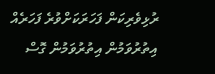ރުޅިވެރިކަން ފަހަރަކަށްވުރެ ފަހަރެއް އިތުރުވަމުން އިތުރުވަމުން ގޮސް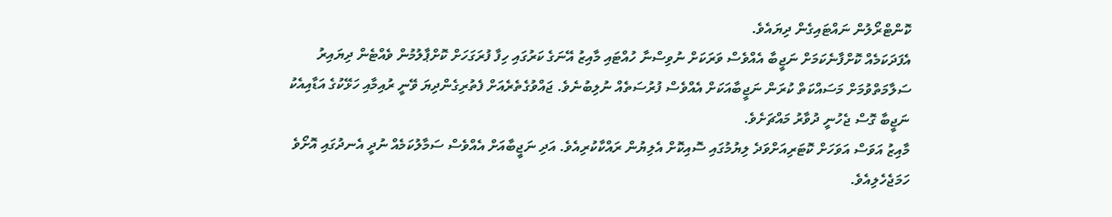ކޮންޓްރޯލުން ނައްޓައިގެން ދިޔައެވެ.
އެފަދަކަމެއް ކޮށްފާނެކަމަށް ނަޖީބާ އެއްވެސް ވަރަކަށް ނުވިސްނާ ހުއްޓައި މާއިޒު އޭނަގެ ކަރުގައި ހިފާ ފުރަގަހަށް ކޮށްޕާލުމުން ވެއްޓެން ދިޔައިރު ސަލާމަތްވުމަށް މަސައްކަތް ކުރަން ނަޖީބާއަކަށް އެއްވެސް ފުރުސަތެއް ނުލިބުނެވެ. ޖައްވުގެތެރެއަށް ފެތުރިގެންދިޔަ ވޭނީ ރުއިމާއި ހަޅޭކުގެ އަޑާއިއެކު ނަޖީބާ ގޮސް ޖެހުނީ ދުވާރު މައްޗަށެވެ.
މާއިޒު އަވަސް އަވަހަށް ކޮޓަރިއަށްވަދެ ލިޔުމުގައި ސޮއިކޮށް އެލިޔުން ރައްކާކުރިއެވެ. އަދި ނަޖީބާއަށް އެއްވެސް ސަމާލުކަމެއް ނުދީ އެނދުގައި އޮށޯވެ ހަމަޖެހެލިއެވެ.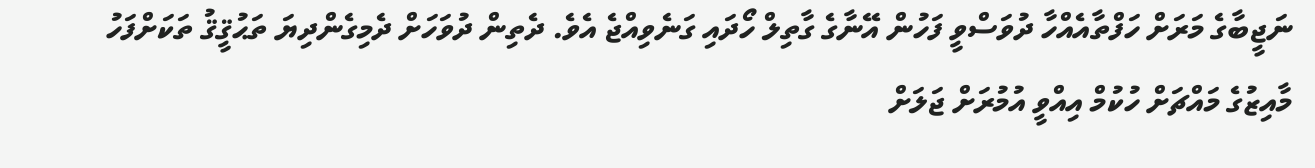ނަޖީބާގެ މަރަށް ހަފްތާއެއްހާ ދުވަސްވީ ފަހުން އޭނާގެ ގާތިލް ހޯދައި ގަނެވިއްޖެ އެވެ. ދެތިން ދުވަހަށް ދެމިގެންދިޔަ ތަޙުޤީޤު ތަކަށްފަހު މާއިޒުގެ މައްޗަށް ހުކުމް އިއްވީ އުމުރަށް ޖަލަށް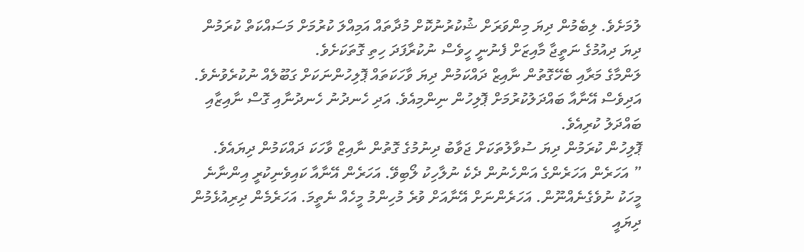ލުމަށެވެ. ލިބެމުން ދިޔަ މިންވަރަށް ޝުކުރުނުކޮށް މުދާތައް އަމިއްލަ ކުރުމަށް މަސައްކަތް ކުރަމުން ދިޔަ ދިއުމުގެ ނަތީޖާ މާއިޒަށް ފެނުނީ ހީވެސް ނުކުރާފަދަ ހިތި ގޮތަކަށެވެ.
ލަންމާގެ މަރާއި ބެހޭގޮތުން ނާއިޒް ދައްކަމުން ދިޔަ ވާހަކަތައް ޕޮލިހުންނަކަށް ގަބޫލެއް ނުކުރެވުނެވެ. އަދިވެސް އޭނާއާ ބައްދަލުކުރުމަށް ޕޮލިހުން ނިންމިއެވެ. އަދި ހެނދުނު ހެނދުނާއި ގޮސް ނާއިޒާއި ބައްދަލު ކުރިއެވެ.
ޕޮލިހުން ކުރަމުން ދިޔަ ސުވާލުތަކަށް ޖަވާބު ދިނުމުގެ ގޮތުން ނާއިޒް ވާހަކަ ދައްކަމުން ދިޔައެވެ.
” އަހަރެން އަހަރެންގެ އަންހެނުން ދެކެ ނުލާހިކު ލޯބިވޭ. އަހަރެން އޭނާއާ ކައިވެނިކުރީ އިންނާނެ މީހަކު ނުވެގެނެއްނޫން. އަހަރެންނަށް އޭނާއަށް ވުރެ މުހިންމު މީހެއް ނެތީމަ. އަހަރެމެން ދިރިއުޅެމުން ދިޔައީ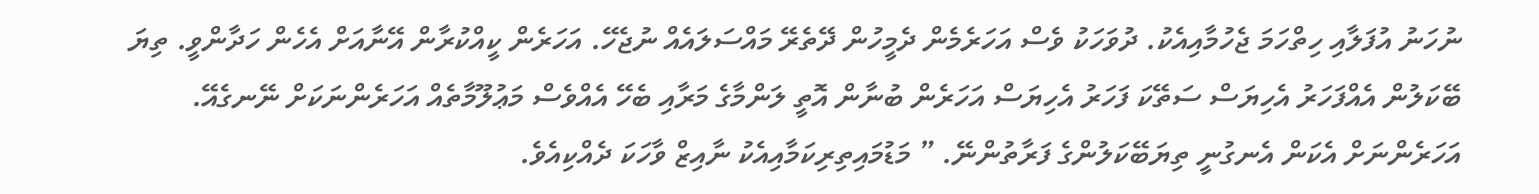ނުހަނު އުފަލާއި ހިތްހަމަ ޖެހުމާއިއެކު. ދުވަހަކު ވެސް އަހަރެމެން ދެމީހުން ދޭތެރޭ މައްސަލައެއް ނުޖެހޭ. އަހަރެން ކީއްކުރާން އޭނާއަށް އެހެން ހަދާންވީ. ތިޔަ ބޭކަލުން އެއްފަހަރު އެހިޔަސް ސަތޭކަ ފަހަރު އެހިޔަސް އަހަރެން ބުނާން އޮތީ ލަންމާގެ މަރާއި ބެހޭ އެއްވެސް މަޢުލޫމާތެއް އަހަރެންނަކަށް ނޭނގެއޭ. އަހަރެންނަށް އެކަން އެނގުނީ ތިޔަބޭކަލުންގެ ފަރާތުންނޭ. ” މަޑުމައިތިރިކަމާއިއެކު ނާއިޒް ވާހަކަ ދެއްކިއެވެ.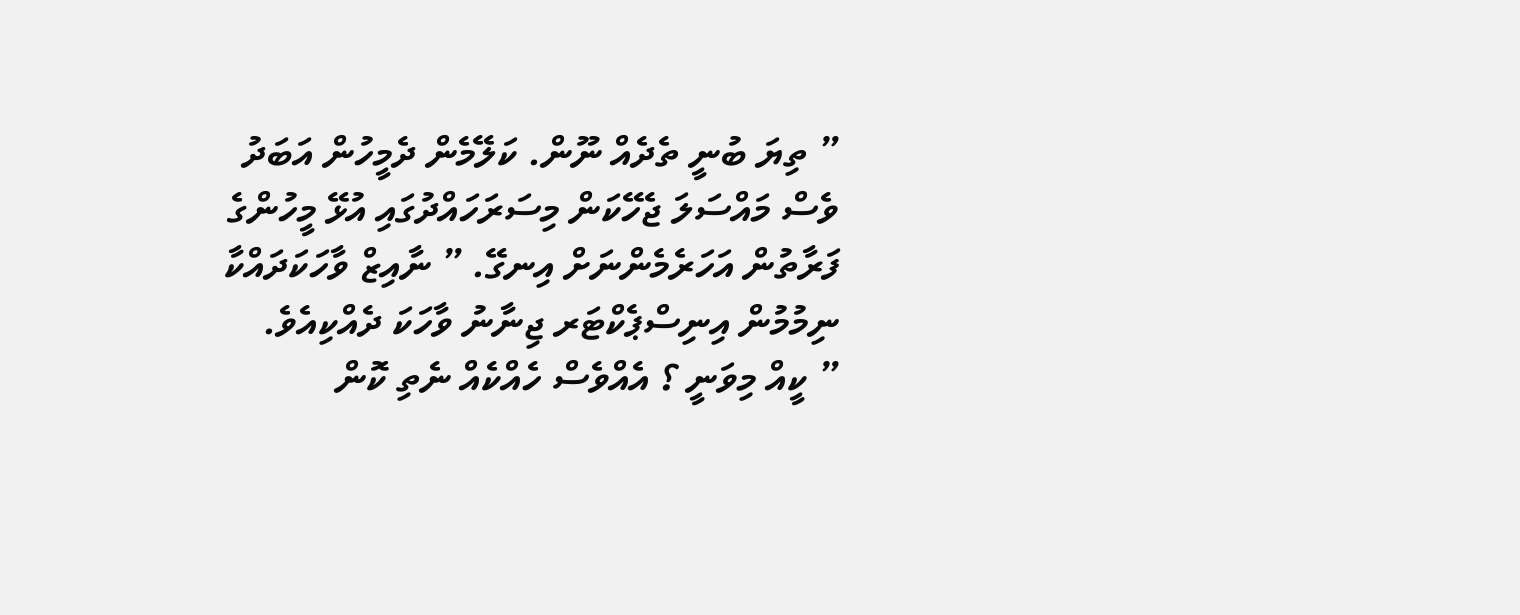” ތިޔަ ބުނީ ތެދެއް ނޫން. ކަލޭމެން ދެމީހުން އަބަދު ވެސް މައްސަލަ ޖެހޭކަން މިސަރަހައްދުގައި އުޅޭ މީހުންގެ ފަރާތުން އަހަރެމެންނަށް އިނގޭ. ” ނާއިޒް ވާހަކަދައްކާ ނިމުމުން އިނިސްޕެކްޓަރ ޖިނާނު ވާހަކަ ދެއްކިއެވެ.
” ކީއް މިވަނީ ؟ އެއްވެސް ހެއްކެއް ނެތި ކޮން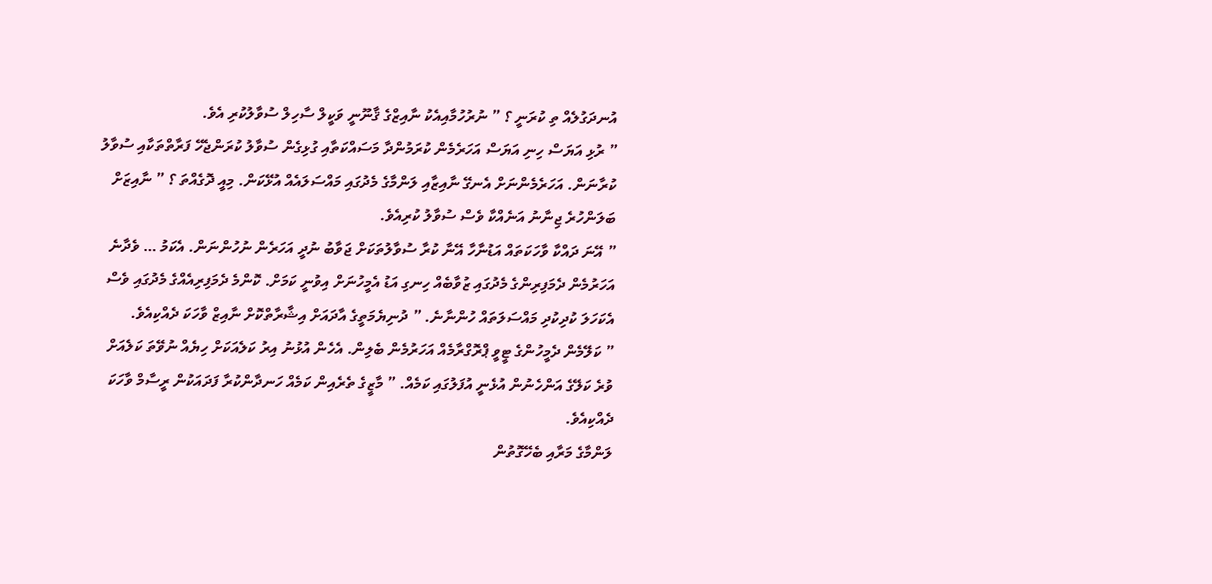އުނދަގުލެއް ތި ކުރަނީ ؟ ” ނުރުހުމާއިއެކު ނާއިޒްގެ ޤާނޫނީ ވަކީލް ސާހިލް ސުވާލުކުރި އެވެ.
” ރުޅި އަޔަސް ހިނި އަޔަސް އަހަރެމެން ކުރަމުންދާ މަސައްކަތާއި ގުޅިގެން ސުވާލު ކުރަންޖެހޭ ފަރާތްތަކާއި ސުވާލު ކުރާނަން. އަހަރެމެންނަށް އެނގޭ ނާއިޒާއި ލަންމާގެ މެދުގައި މައްސަލައެއް އުޅޭކަން. މިއީ ދޮގެއްތަ ؟ ” ނާއިޒަށް ބަލަންހުރެ ޖިނާނު އަނެއްކާ ވެސް ސުވާލު ކުރިއެވެ.
” އޭނަ ދައްކާ ވާހަކަތައް އަޑުނާހާ އޭނާ ކުރާ ސުވާލުތަކަށް ޖަވާބު ނުދީ އަހަރެން ނުހުންނަން. އެކަމު … ވެދާނެ އަހަރުމެން ދެމަފިރިންގެ މެދުގައި ޒުވާބެއް ހިނގި އަޑު އެމީހުނަށް އިވުނީ ކަމަށް. ކޮންމެ ދެމަފިރިއެއްގެ މެދުގައި ވެސް އެކަހަލަ ކުދިކުދި މައްސަލަތައް ހުންނާނެ. ” ދުނިޔެމަތީގެ އާދައަށް އިޝާރާތްކޮށް ނާއިޒް ވާހަކަ ދެއްކިއެވެ.
” ކަލޭމެން ދެމީހުންގެ ޓީވީ ޕްރޮގްރާމެއް އަހަރުމެން ބެލިން. އެހެން އުޅުނު އިރު ކަލެއަކަށް ހިޔެއް ނުވޭތަ ކަލެއަށް ވުރެ ކަލޭގެ އަންހެނުން އުޅެނީ އުފަލުގައި ކަމެއް. ” މާޒީގެ ތެރެއިން ކަމެއް ހަނދާންކުރާ ފަދައަކުން ރީސާމް ވާހަކަ ދެއްކިއެވެ.
ލަންމާގެ މަރާއި ބެހޭގޮތުން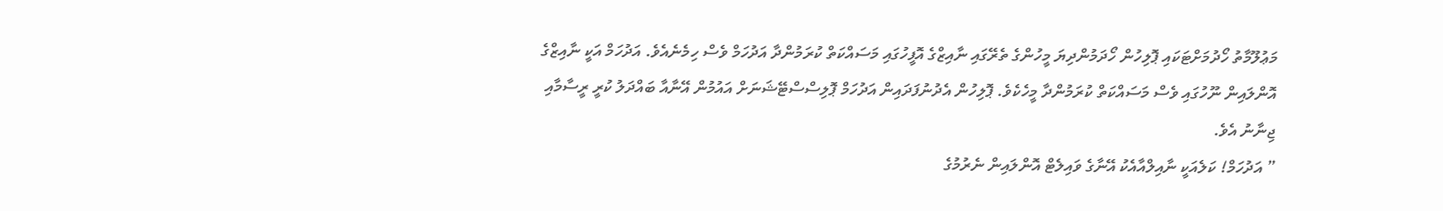މަޢުލޫމާތު ހޯދުމަށްޓަކައި ޕޮލިހުން ހޯދަމުންދިޔަ މީހުންގެ ތެރޭގައި ނާއިޒްގެ އޮފީހުގައި މަސައްކަތް ކުރަމުންދާ އަދުހަމް ވެސް ހިމެނެއެވެ. އަދުހަމް އަކީ ނާއިޒްގެ އޮންލައިން ނޫހުގައި ވެސް މަސައްކަތް ކުރަމުންދާ މީހެކެވެ. ޕޮލިހުން އެދުނުފަދައިން އަދުހަމް ޕޮލިސްސްޓޭޝަނަށް އައުމުން އޭނާއާ ބައްދަލު ކުރީ ރީސާމާއި ޖިނާނު އެވެ.
” އަދުހަމް! ކަލެއަކީ ނާއިލްއާއެކު އޭނާގެ ވައިލެޓް އޮންލައިން ނެރުމުގެ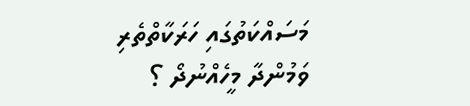މަސައްކަތުގައި ހަރަކާތްތެރި ވަމުންދާ މީހެއްނުދޯ ؟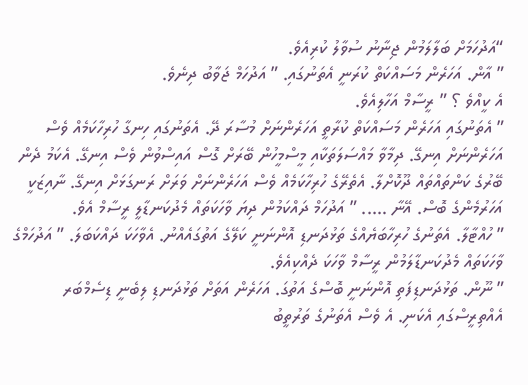“އަދުހަމަށް ބަލާލަމުން ޖިނާނު ސުވާލު ކުރިއެވެ.
” އާން. އަހަރެން މަސައްކަތް ކުރަނީ އެތަނުގައި. ” އަދުހަމް ޖަވާބު ދިނެވެ.
އެ ކީއްވެ ؟ ” ރީސާމް އަހާލިއެވެ.
” އެތަނުގައި އަހަރެން މަސައްކަތް ކުރާތީ އަހަރެންނަށް މުސާރަ ދޭ. އެތަނުގައި ހިނގާ ހުރިހާކަމެއް ވެސް އަހަރެންނަށް އިނގޭ. ދިމާވާ މައްސަލަތަކާއި މީސްމީހުން ބޭރަށް ގޮސް އައިސްވުން ވެސް އިނގޭ. އެކަމު ދެން ބޭރުގެ ކަންތައްތައް ދޫކޮށްލާ. އެތެރޭގެ ހުރިހާކަމެއް ވެސް އަހަރެންނަށް ވަރަށް ރަނގަޅަށް އިނގޭ. ނާއިޒަކީ އަހަރުމެންގެ ބޮސް. އޭނާ ….. ” އަދުހަމް ދައްކަމުން ދިޔަ ވާހަކަތައް މެދުކަނޑާލީ ރީސާމް އެވެ.
” ހުއްޓާލާ. އެތަނުގެ ހުރިހާބަޔެއްގެ ތަޅުދަނޑި އޮންނަނީ ކަލޭގެ އަތުގައެއްނު. އެވާހަކަ ދައްކަބަލަ. ” އަދުހަމްގެ ވާހަކަތައް މެދުކަނޑާލަމުން ރީސާމް ވާހަކަ ދެއްކިއެވެ.
” ނޫން. ތަޅުދަނޑިފަތި އޮންނަނީ ބޮސްގެ އަތުގަ. އަހަރެން އަތަށް ތަޅުދަނޑި ލިބެނީ ޑިސެމްބަރ އެއްތިރީސްގައި އެކަނި. އެ ވެސް އެތަނުގެ ތަރުތީބު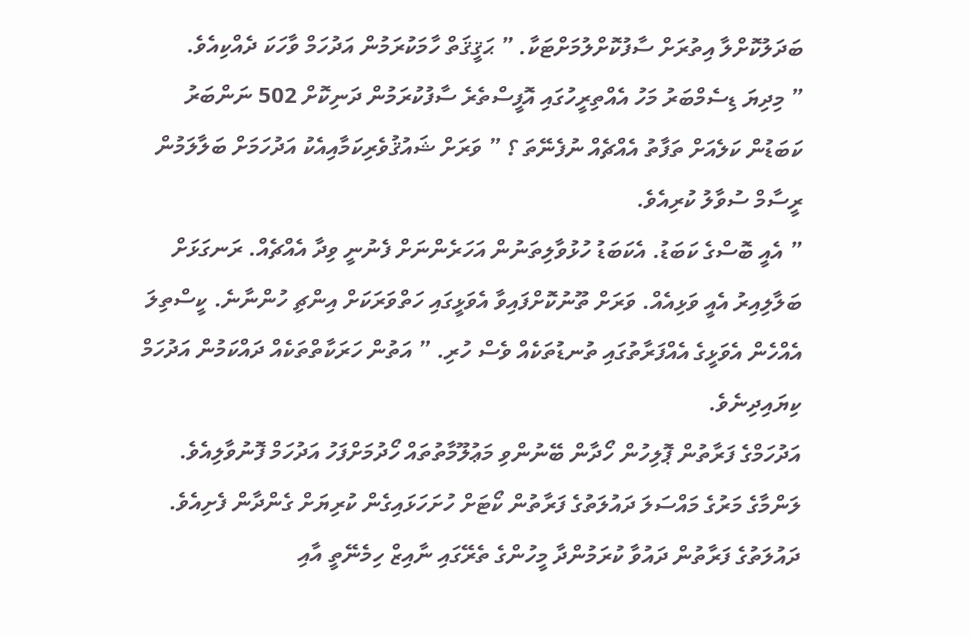ބަދަލުކޮށްލާ އިތުރަށް ސާފުކޮށްލުމަށްޓަކާ. ” ޙަޤީޤަތް ހާމަކުރަމުން އަދުހަމް ވާހަކަ ދެއްކިއެވެ.
” މިދިޔަ ޑިސެމްބަރު މަހު އެއްތިރީހުގައި އޮފީސްތެރެ ސާފުކުރަމުން ދަނިކޮށް 502 ނަންބަރު ކަބަޑުން ކަލެއަށް ތަފާތު އެއްޗެއް ނުފެނޭތަ ؟ ” ވަރަށް ޝައުޤުވެރިކަމާއިއެކު އަދުހަމަށް ބަލާލަމުން ރީސާމް ސުވާލު ކުރިއެވެ.
” އެއީ ބޮސްގެ ކަބަޑު. އެކަބަޑު ހުޅުވާލިތަނުން އަހަރެންނަށް ފެނުނީ ވިދާ އެއްޗެއް. ރަނގަޅަށް ބަލާލިއިރު އެއީ ވަޅިއެއް. ވަރަށް ތޫނުކޮށްފައިވާ އެވަޅީގައި ހަތްވަރަކަށް އިންޗި ހުންނާނެ. ކީސްތިލަ އެއްހެން އެވަޅީގެ އެއްފަރާތުގައި ތުނޑުތަކެއް ވެސް ހުރި. ” އަތުން ހަރަކާތްތަކެއް ދައްކަމުން އަދުހަމް ކިޔައިދިނެވެ.
އަދުހަމްގެ ފަރާތުން ޕޮލިހުން ހޯދާން ބޭނުންވި މަޢުލޫމާތުތައް ހޯދުމަށްފަހު އަދުހަމް ފޮނުވާލިއެވެ.
ލަންމާގެ މަރުގެ މައްސަލަ ދައުލަތުގެ ފަރާތުން ކޯޓަށް ހުށަހަޅައިގެން ކުރިޔަށް ގެންދާން ފެށިއެވެ.
ދައުލަތުގެ ފަރާތުން ދައުވާ ކުރަމުންދާ މީހުންގެ ތެރޭގައި ނާއިޒް ހިމެނޭތީ އާއި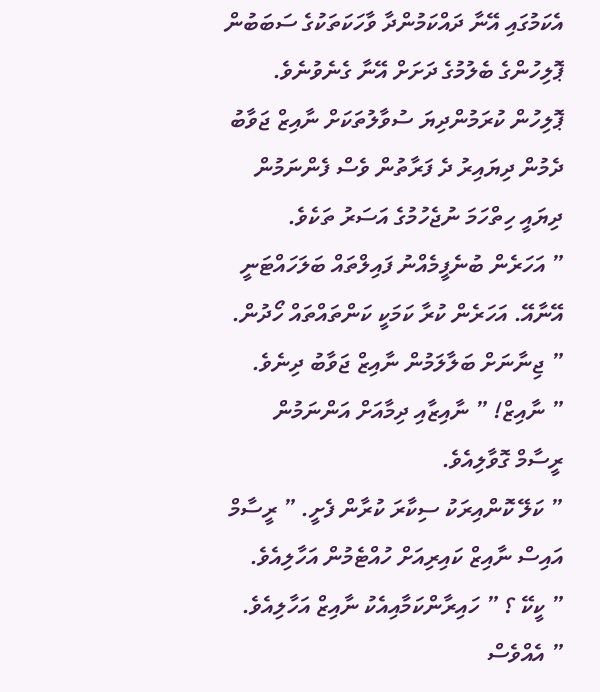އެކަމުގައި އޭނާ ދައްކަމުންދާ ވާހަކަތަކުގެ ސަބަބުން ޕޮލިހުންގެ ބެލުމުގެ ދަށަށް އޭނާ ގެނެވުނެވެ.
ޕޮލިހުން ކުރަމުންދިޔަ ސުވާލުތަކަށް ނާއިޒް ޖަވާބު ދެމުން ދިޔައިރު ދެ ފަރާތުން ވެސް ފެންނަމުން ދިޔައީ ހިތްހަމަ ނުޖެހުމުގެ އަސަރު ތަކެވެ.
” އަހަރެން ބުނެފީމެއްނު ފައިލްތައް ބަލަހައްޓަނީ އޭނާއޭ. އަހަރެން ކުރާ ކަމަކީ ކަންތައްތައް ހޯދުން. ” ޖިނާނަށް ބަލާލަމުން ނާއިޒް ޖަވާބު ދިނެވެ.
” ނާއިޒް! ” ނާއިޒާއި ދިމާއަށް އަންނަމުން ރީސާމް ގޮވާލިއެވެ.
” ކަލޭ ކޮންއިރަކު ސިކާރަ ކުރާން ފެށީ. ” ރީސާމް އައިސް ނާއިޒް ކައިރިއަށް ހުއްޓެމުން އަހާލިއެވެ.
” ކީކޭ ؟ ” ހައިރާންކަމާއިއެކު ނާއިޒް އަހާލިއެވެ.
” އެއްވެސް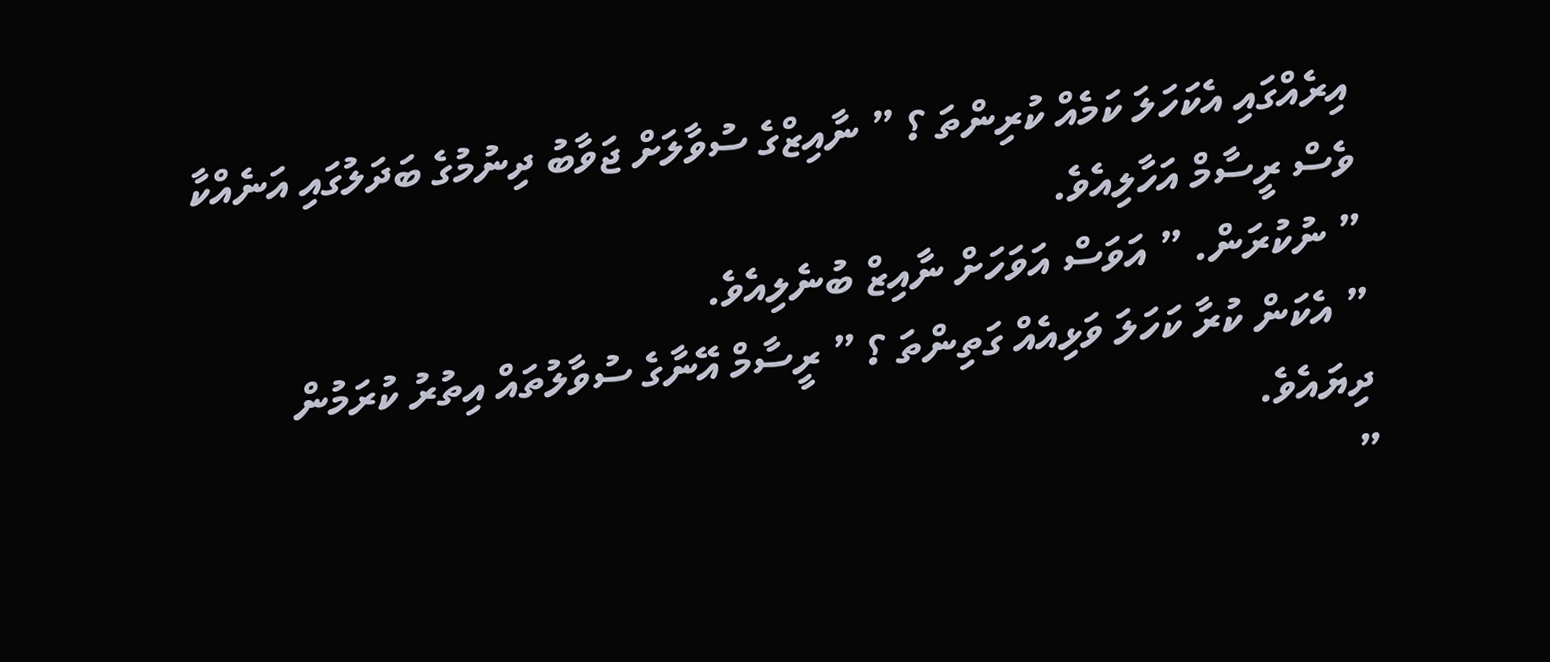އިރެއްގައި އެކަހަލަ ކަމެއް ކުރިންތަ ؟ ” ނާއިޒްގެ ސުވާލަށް ޖަވާބު ދިނުމުގެ ބަދަލުގައި އަނެއްކާ ވެސް ރީސާމް އަހާލިއެވެ.
” ނުކުރަން. ” އަވަސް އަވަހަށް ނާއިޒް ބުނެލިއެވެ.
” އެކަން ކުރާ ކަހަލަ ވަޅިއެއް ގަތިންތަ ؟ ” ރީސާމް އޭނާގެ ސުވާލުތައް އިތުރު ކުރަމުން ދިޔައެވެ.
”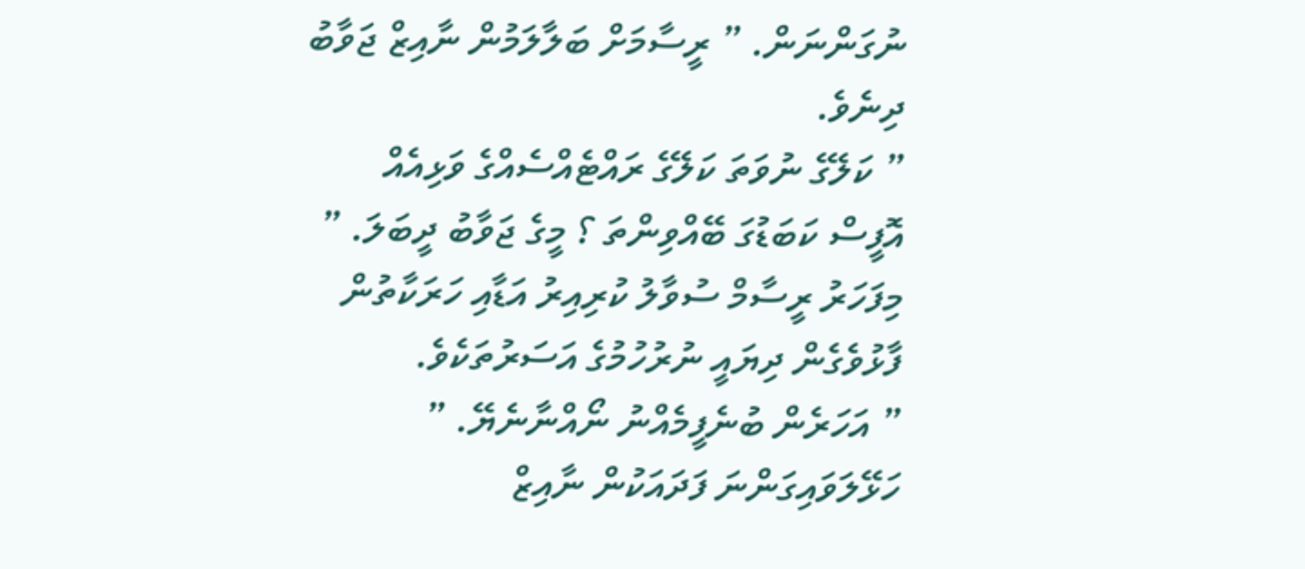ނުގަންނަން. ” ރީސާމަށް ބަލާލަމުން ނާއިޒް ޖަވާބު ދިނެވެ.
” ކަލޭގެ ނުވަތަ ކަލޭގެ ރައްޓެއްސެއްގެ ވަޅިއެއް އޮފީސް ކަބަޑުގަ ބޭއްވިންތަ ؟ މީގެ ޖަވާބު ދީބަލަ. ” މިފަހަރު ރީސާމް ސުވާލު ކުރިއިރު އަޑާއި ހަރަކާތުން ފާޅުވެގެން ދިޔައީ ނުރުހުމުގެ އަސަރުތަކެވެ.
” އަހަރެން ބުނެފީމެއްނު ނޯއްނާނެޔޭ. ” ހަޅޭލަވައިގަންނަ ފަދައަކުން ނާއިޒް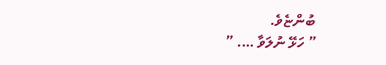ބުންޏެވެ.
” ހަޅޭ ނުލަވާ …. ”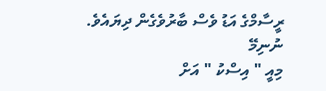ރީސާމްގެ އަޑު ވެސް ބާރުވެގެން ދިޔައެވެ.
ނުނިމޭ
މިއީ " އިސްކު " އަށް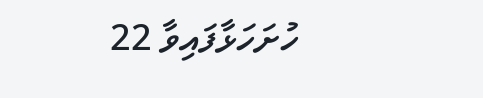ހުށަހަޅާފައިވާ 22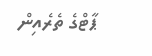ޕާޓްގެ ތެރެއިން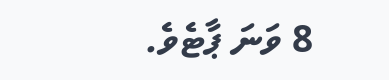8 ވަނަ ޕާޓެވެ.